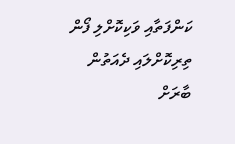ކަންފަތާއި ވަކިކޮށްލި ފޯން ތިރިކޮށްލައި ދެއަތުން ބާރަށް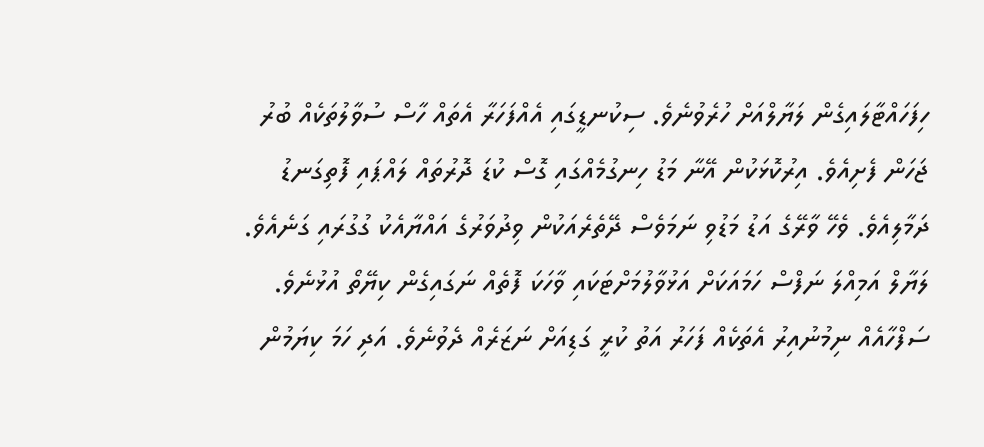ހިފަހައްޓާލައިގެން ލަޔާލްއަށް ހުރެވުނެވެ. ސިކުނޑީގައި އެއްފަހަރާ އެތައް ހާސް ސުވާލުތަކެއް ބުރު ޖަހަން ފެށިއެވެ. އިރުކޮޅަކުން އޭނާ މަޑު ހިނގުމެއްގައި ގޮސް ކުޑަ ދޮރުތައް ލައްޕައި ފޮތިގަނޑު ދަމާލިއެވެ. ވެހޭ ވާރޭގެ އަޑު މަޑުވި ނަމަވެސް ދޭތެރެއަކުން ވިދުވަރުގެ އައްޔާއެކު ގުގުރައި ގަނެއެވެ. ލަޔާލް އަމިއްލަ ނަފްސް ހަމައަކަށް އަޅުވާލުމަށްޓަކައި ވާހަކަ ފޮތެއް ނަގައިގެން ކިޔޭތޯ އުޅުނެވެ. ސަފްހާއެއް ނިމުނުއިރު އެތަކެއް ފަހަރު އަތު ކުރީ ގަޑިއަށް ނަޒަރެއް ދެވުނެވެ. އަދި ހަމަ ކިޔަމުން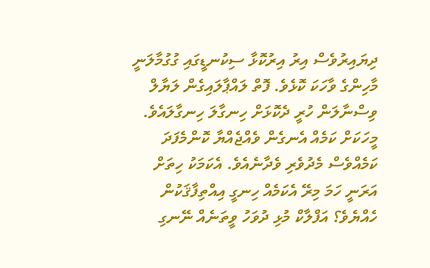ދިޔައިރުވެސް އިރު އިރުކޮޅާ ސިކުނޑީގައި ގުގުމާލަނީ މާހިންގެ ވާހަކަ ކޮޅެވެ. ފޮތް ލައްޕާލައިގެން ލަޔާލް ވިސްނާލަން ހުރީ ދެކޮޅަށް ހިނގާލަ ހިނގާލައެވެ. މީހަކަށް ކަމެއް އެނގެން ވެއްޖެއްޔާ ކޮންމެފަދަ ކަމެއްވެސް މެދުވެރި ވެދާނެއެވެ. އެކަމަކު ހިތަށް އަރަނީ ހަމަ މިރޭ އެކަމެއް ހިނގީ އިއްތިފާޤަކުން ހެއްޔެވެ؟ އަފްލާކް މުޅި ދުވަހު ވީތަނެއް ނޭނގި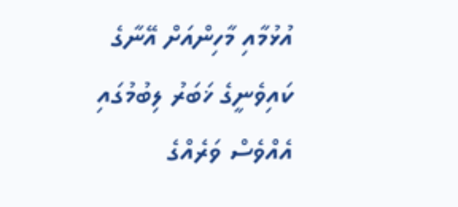އުޅުމާއި މާހިންއަށް އޭނާގެ ކައިވެނީގެ ޚަބަރު ލިބުމުގައި އެއްވެސް ވަރެއްގެ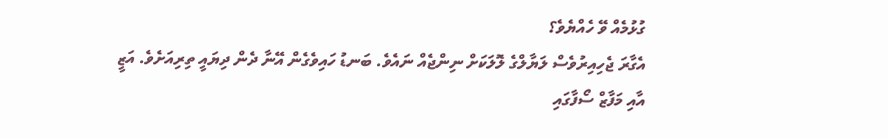ގުޅުމެއް ވޭ ހެއްޔެވެ؟
އެގާރަ ޖެހިއިރުވެސް ލަޔާލްގެ ލޮލަކަށް ނިންޖެއް ނައެވެ. ބަނޑު ހައިވެގެން އޭނާ ދެން ދިޔައީ ތިރިއަށެވެ. އަޒީ އާއި މަފާޒް ސޯފާގައި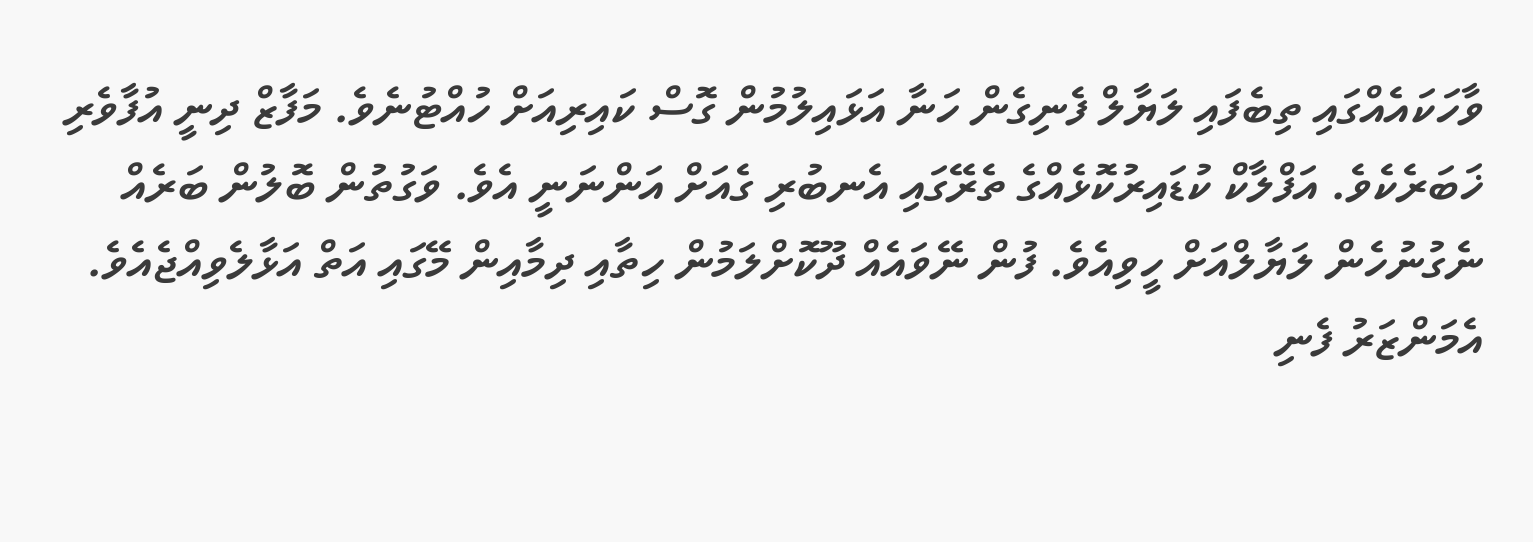ވާހަކައެއްގައި ތިބެފައި ލަޔާލް ފެނިގެން ހަނާ އަޅައިލުމުން ގޮސް ކައިރިއަށް ހުއްޓުނެވެ. މަފާޒް ދިނީ އުފާވެރި ޚަބަރެކެވެ. އަފްލާކް ކުޑައިރުކޮޅެއްގެ ތެރޭގައި އެނބުރި ގެއަށް އަންނަނީ އެވެ. ވަގުތުން ބޮލުން ބަރެއް ނެގުނުހެން ލަޔާލްއަށް ހީވިއެވެ. ފުން ނޭވައެއް ދޫކޮށްލަމުން ހިތާއި ދިމާއިން މޭގައި އަތް އަޅާލެވިއްޖެއެވެ. އެމަންޒަރު ފެނި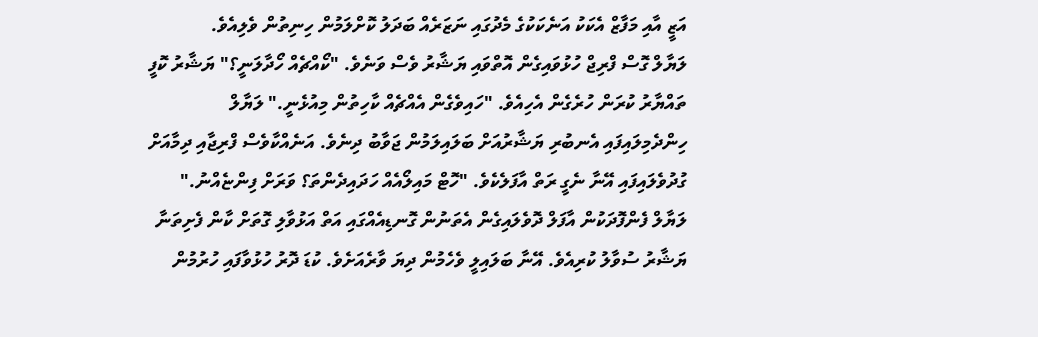އަޒީ އާއި މަފާޒް އެކަކު އަނެކަކުގެ މެދުގައި ނަޒަރެއް ބަދަލު ކޮށްލަމުން ހިނިތުން ވެލިއެވެ.
ލަޔާލް ގޮސް ފްރިޖް ހުޅުވައިގެން އޮތްވައި ޔަޝާރު ވެސް ވަނެވެ. "ކޯއްޗެއް ހޯދާލަނީ؟" ޔަޝާރު ކޮފީ ތައްޔާރު ކުރަން ހުރެގެން އެހިއެވެ. "ހައިވެގެން އެއްޗެއް ކާހިތުން މިއުޅެނީ." ލަޔާލް ހިންދެމިލައިފައި އެނބުރި ޔަޝާރުއަށް ބަލައިލަމުން ޖަވާބު ދިނެވެ. އަނެއްކާވެސް ފްރިޖާއި ދިމާއަށް ގުދުވެލައިފައި އޭނާ ނެގީ ރަތް އާފަލެކެވެ. "ހޮޓް މައިލޯއެއް ހަދައިދެންތަ؟ ވަރަށް ފިންޏެއްނު." ލަޔާލް ފެންފޮދަކުން އާފަލް ދޮވެލައިގެން އެތަނުން ގޮނޑިއެއްގައި އަތް އަޅުވާލި ގޮތަށް ކާން ފެށިތަނާ ޔަޝާރު ސުވާލު ކުރިއެވެ. އޭނާ ބަލައިލީ ވެހެމުން ދިޔަ ވާރެއަށެވެ. ކުޑަ ދޮރު ހުޅުވާފައި ހުރުމުން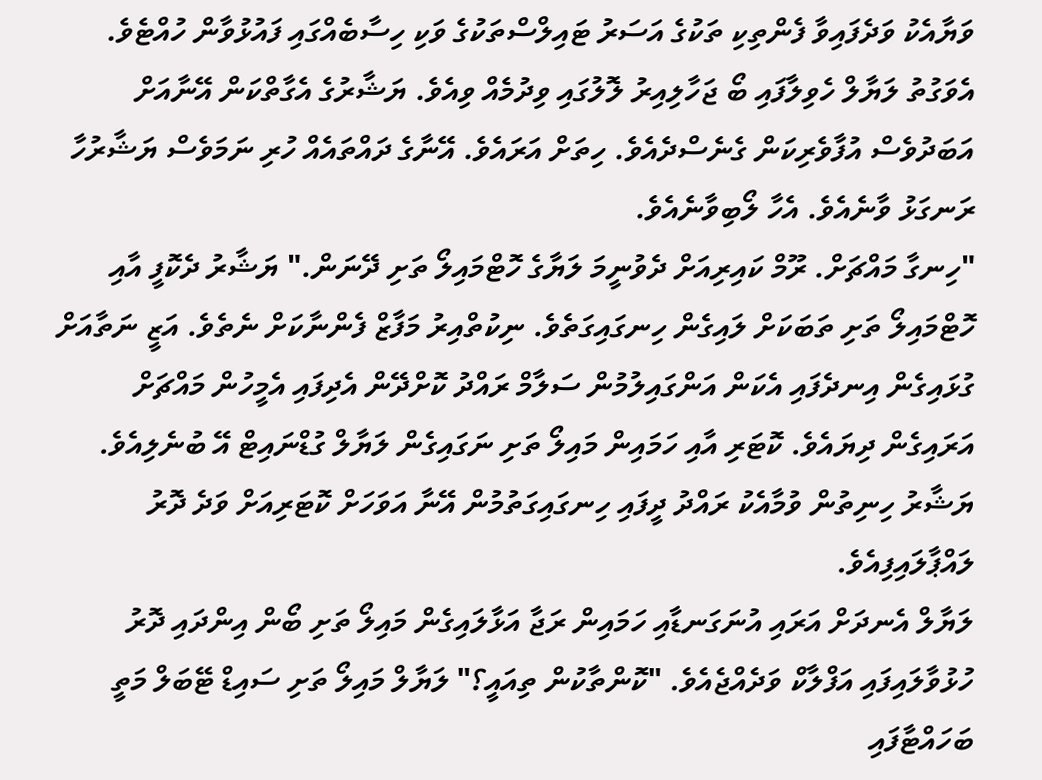ވަޔާއެކު ވަދެފައިވާ ފެންތިކި ތަކުގެ އަސަރު ޓައިލްސްތަކުގެ ވަކި ހިސާބެއްގައި ފައުޅުވާން ހުއްޓެވެ. އެވަގުތު ލަޔާލް ހެވިލާފައި ބޯ ޖަހާލިއިރު ލޮލުގައި ވިދުމެއް ވިއެވެ. ޔަޝާރުގެ އެގާތްކަން އޭނާއަށް އަބަދުވެސް އުފާވެރިކަން ގެނެސްދެއެވެ. ހިތަށް އަރައެވެ. އޭނާގެ ދައްތައެއް ހުރި ނަމަވެސް ޔަޝާރުހާ ރަނގަޅު ވާނެއެވެ. އެހާ ލޯބިވާނެއެވެ.
"ހިނގާ މައްޗަށް. ރޫމް ކައިރިއަށް ދެވުނީމަ ލަޔާގެ ހޮޓްމައިލޯ ތަށި ދޭނަން." ޔަޝާރު ދެކޮފީ އާއި ހޮޓްމައިލޯ ތަށި ތަބަކަށް ލައިގެން ހިނގައިގަތެވެ. ނިކުތްއިރު މަފާޒް ފެންނާކަށް ނެތެވެ. އަޒީ ނަތާއަށް ގުޅައިގެން އިނދެފައި އެކަން އަންގައިލުމުން ސަލާމް ރައްދު ކޮށްދޭން އެދިފައި އެމީހުން މައްޗަށް އަރައިގެން ދިޔައެވެ. ކޮޓަރި އާއި ހަމައިން މައިލޯ ތަށި ނަގައިގެން ލަޔާލް ގުޑްނައިޓް އޭ ބުނެލިއެވެ. ޔަޝާރު ހިނިތުން ވުމާއެކު ރައްދު ދީފައި ހިނގައިގަތުމުން އޭނާ އަވަހަށް ކޮޓަރިއަށް ވަދެ ދޮރު ލައްޕާލައިފިއެވެ.
ލަޔާލް އެނދަށް އަރައި އުނަގަނޑާއި ހަމައިން ރަޖާ އަޅާލައިގެން މައިލޯ ތަށި ބޯން އިންދައި ދޮރު ހުޅުވާލައިފައި އަފްލާކް ވަދެއްޖެއެވެ. "ކޮންތާކުން ތިއައީ؟" ލަޔާލް މައިލޯ ތަށި ސައިޑް ޓޭބަލް މަތީ ބަހައްޓާފައި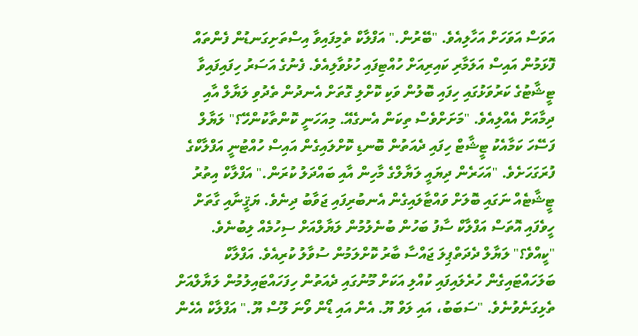އަވަސް އަވަހަށް އަހާލިއެވެ. "ބޭރުން." އަފްލާކް ތެމިފައިވާ އިސްތަށިގަނޑުން ފެންތައް ފޮޅަމުން އައިސް އަލަމާރި ކައިރިއަށް ހުއްޓިފައި ހުޅުވާލިއެވެ. ފެނުގެ އަސަރު ހިފައިފައިވާ ޓީޝާޓުގެ ކަރުވަޅުގައި ހިފައި ބޮލުން ވަކި ކޮށްލި ގޮތަށް އެނދުން ތެދުވި ލަޔާލް އާއި ދިމާއަށް އެއްލިއެވެ. "މަށަށްވެސް ތިކަން އެނގެއޭ. މިއަހަނީ ކޮންތާކުންހޭ؟" ލަޔާލް ފަސޭހަ ކަމާއެކު ޓީޝާޓް ހިފައި ދެއަތުން ބޮނޑި ކޮށްލައިގެން އައިސް ހުއްޓުނީ އަފްލާކްގެ ފުރަގަހަށެވެ. "އަހަރެން ދިޔައީ ލަޔާލްގެ މާހިން އާއި ބައްދަލު ކުރަން." އަފްލާކް އިތުރު ޓީޝާޓެއް ނަގައި ބޮލަށް ވައްޓާލައިގެން އެނބުރިފައި ޖަވާބު ދިނެވެ. ޔަޤީނާއި ގާތަށް ހީވެފައި އޮތަސް އަފްލާކް ސާފު ބަހުން ބުނެލުމުން ލަޔާލްއަށް ސިހުމެއް ލިބުނެވެ. "ކީއްވެ؟" ލަޔާލް ދެދަތްޕިލަ ޖައްސާ ބާރު ކޮށްލަމުން ސުވާލު ކުރިއެވެ. އަފްލާކް ބަލަހައްޓައިގެން ހުރެލައިފައި ކުއްލި އަކަށް މޫނުގައި ދެއަތުން ހިފަހައްޓައިލުމުން ލަޔާލްއަށް ތެޅިގަނެވުނެވެ. "ސަބަބު، އައި ލަވް ޔޫ. އެން އައި ޑޯން ވޯނަ ލޫސް ޔޫ." އަފްލާކް އެހެން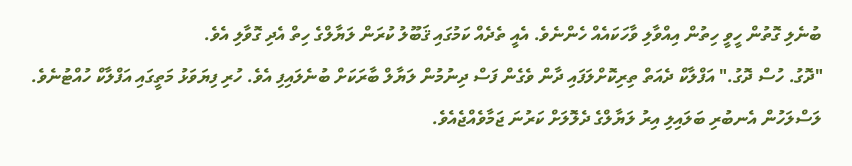ބުނެލި ގޮތުން ހީވީ ހިތުން އިއްވާލި ވާހަކައެއް ހެންނެވެ. އެއީ ތެދެއް ކަމުގައި ޤަބޫލު ކުރަން ލަޔާލްގެ ހިތް އެދި ގޮވާލި އެވެ.
"ދޮގު. ހުސް ދޮގު." އަފްލާކް ދެއަތް ތިރިކޮށްލަފައި ދާން ވެގެން ފަސް ދިނުމުން ލަޔާލް ބާރަކަށް ބުނެލައިފި އެވެ. ހުރި ފިޔަވަޅު މަތީގައި އަފްލާކް ހުއްޓުނެވެ. ލަސްލަހުން އެނބުރި ބަލައިލި އިރު ލަޔާލްގެ ދެލޮލަށް ކަރުނަ ޖަމާވެއްޖެއެވެ.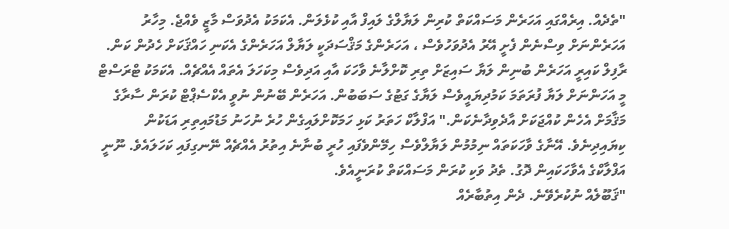"ތެދެއް. އިރެއްގައި އަހަރެން މަސައްކަތް ކުރިން ލަޔާލްގެ ލައިފް އާއި ކުޅެލަން. އެކަމަކު އެދުވަސް މާޒީ ވެއްޖެ. މިހާރު އަހަރެންނަށް ވިސްނެން ފެށީ އޭރު އެދުވަހުވެސް ، އަހަރެންގެ މަޤްސަދަކީ ލަޔާލް އަހަރެންގެ އެކަނި ހައްޤަކަށް ހެދުން ކަން. ރާފިލް ކައިރީ އަހަރެން ބުނިން ލަޔާ ސައިޒަށް ތިރި ކޮށްލާނެ ވާހަކަ އާއި އަދިވެސް މިކަހަލަ އެތައް އެއްޗެއް. އެކަމަކު ޓްރަސްޓް މީ އަހަންނަށް ލަޔާ ފުރަތަމަ ކަމުދިޔައީވެސް ލަޔާގެ ގަޓުގެ ސަބަބުން. އަހަރެން ބޭނުން ނުވީ އެކްސެޕްޓް ކުރަން ސާރާގެ މަޤާމަށް އެހެން ކުއްޖަކަށް އާދެވިދާނެކަން." އަފްލާކް ހަތަރު ކަޅި ހަމަކޮށްލައިގެން ހުރެ ނުހަނު މަޑުމައިތިރި އަޑަކުން ކިޔައިދިނެވެ. އޭނާގެ ވާހަކަތައް ނިމުމުން ލަޔާލްވެސް ހިމޭންވެފައި ހުރީ ބުނާނެ އިތުރު އެއްޗެއް ނޭނގިފައި ކަހަލައެވެ. ނޫނީ އަފްލާކްގެ އެވާހަކައިން ދޮގު. ތެދު ވަކި ކުރަން މަސައްކަތް ކުރަނީއެވެ.
"ޤަބޫލެއް ނުކުރެވޭނެ. ދެން އިތުބާރެއް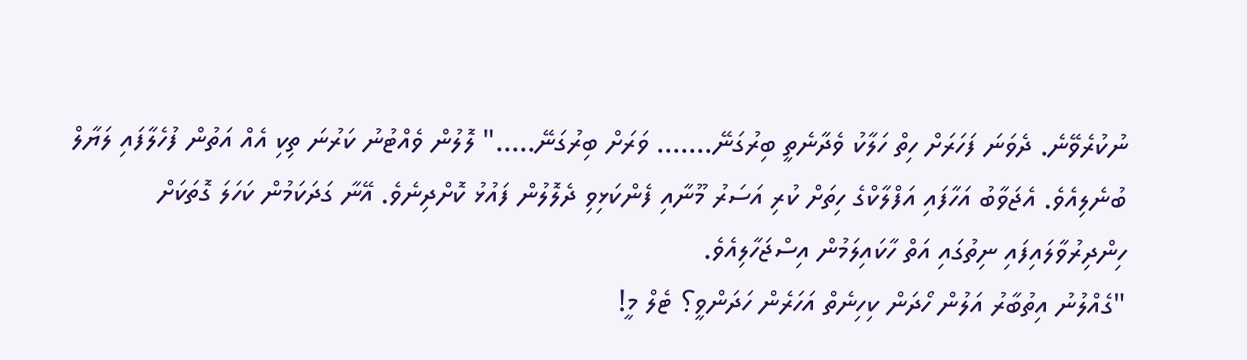ނުކުރެވޭނެ. ދެވަނަ ފަހަރަށް ހިތް ހަލާކު ވެދާނެތީ ބިރުގަނޭ....... ވަރަށް ބިރުގަނޭ....." ލޮލުން ވެއްޓުނު ކަރުނަ ތިކި އެއް އަތުން ފުހެލާފައި ލަޔާލް ބުނެލިއެވެ. އެޖަވާބު އަހާފައި އަފްލާކްގެ ހިތަށް ކުރި އަސަރު މޫނާއި ފެންކަޅިވި ދެލޮލުން ފައުޅު ކޮށްދިނެވެ. އޭނާ ގަދަކަމުން ކަހަލަ ގޮތަކަށް ހިންދިރުވާލައިފައި ނިތުގައި އަތް ހާކައިލަމުން އިސްޖަހާލިއެވެ.
"ގެއްލުނު އިތުބާރު އަލުން ހޯދަން ކިހިނެތް އަހަރެން ހަދަންވީ؟ ޓެލް މީ!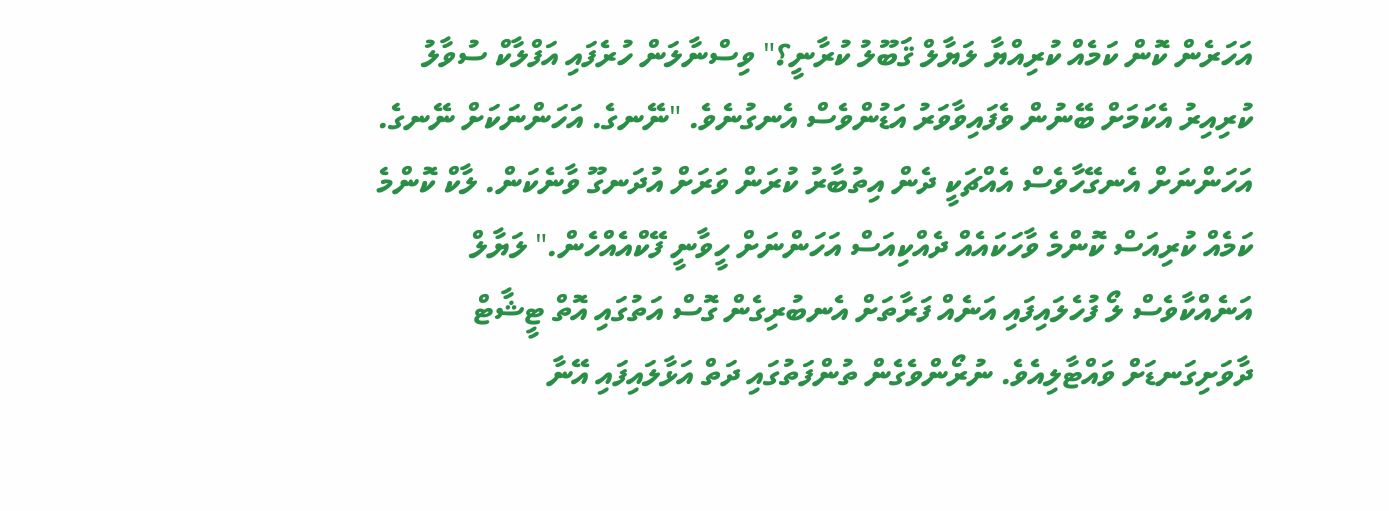އަހަރެން ކޮން ކަމެއް ކުރިއްޔާ ލަޔާލް ޤަބޫލު ކުރާނީ؟" ވިސްނާލަން ހުރެފައި އަފްލާކް ސުވާލު ކުރިއިރު އެކަމަށް ބޭނުން ވެފައިވާވަރު އަޑުންވެސް އެނގުނެވެ. "ނޭނގެ. އަހަންނަކަށް ނޭނގެ. އަހަންނަށް އެނގޭހާވެސް އެއްޗަކީ ދެން އިތުބާރު ކުރަން ވަރަށް އުދަނގޫ ވާނެކަން. ލާކް ކޮންމެ ކަމެއް ކުރިއަސް ކޮންމެ ވާހަކައެއް ދެއްކިއަސް އަހަންނަށް ހީވާނީ ފޭކްއެއްހެން." ލަޔާލް އަނެއްކާވެސް ލޯ ފުހެލައިފައި އަނެއް ފަރާތަށް އެނބުރިގެން ގޮސް އަތުގައި އޮތް ޓީޝާޓް ދާވަށިގަނޑަށް ވައްޓާލިއެވެ. ނުރޯންވެގެން ތުންފަތުގައި ދަތް އަޅާލައިފައި އޭނާ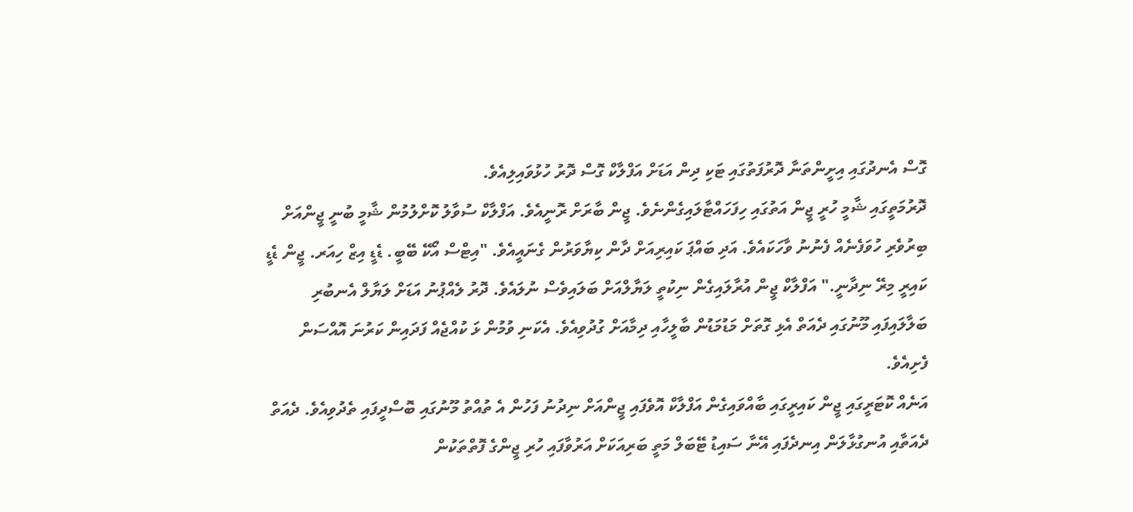ގޮސް އެނދުގައި އިށީންތަނާ ދޮރުފަތުގައި ޓަކި ދިން އަޑަށް އަފްލާކް ގޮސް ދޮރު ހުޅުވައިލިއެވެ.
ދޮރުމަތީގައި ޝާމީ ހުރީ ޖީން އަތުގައި ހިފަހައްޓާލައިގެންނެވެ. ޖީން ބާރަށް ރޮނީއެވެ. އަފްލާކް ސުވާލު ކޮށްލުމުން ޝާމީ ބުނީ ޖީންއަށް ބިރުވެރި ހުވަފެނެއް ފެނުނު ވާހަކައެވެ. އަދި ބައްޕަ ކައިރިއަށް ދާން ކިޔާވަރުން ގެނައީއެވެ. "އިޓްސް އޯކޭ ބޭބީ. ޑެޑީ އިޒް ހިއަރ. ޖީން ޑެޑީ ކައިރީ މިރޭ ނިދާނީ." އަފްލާކް ޖީން އުރާލައިގެން ނިކުތީ ލަޔާލްއަށް ބަލައިވެސް ނުލައެވެ. ދޮރު ލެއްޕުނު އަޑަށް ލަޔާލް އެނބުރި ބަލާލައިފައި މޫނުގައި ދެއަތް އެޅި ގޮތަށް މަޑުމަޑުން ބާލީހާއި ދިމާއަށް ގުދުވިއެވެ. އެކަނި ވުމުން ޅަ ކުއްޖެއް ފަދައިން ކަރުނަ އޮއްސަން ފެށިއެވެ.
އަނެއް ކޮޓަރީގައި ޖީން ކައިރީގައި ބާއްވައިގެން އަފްލާކް އޮވެފައި ޖީންއަށް ނިދުނު ފަހުން އެ ތުއްތު މޫނުގައި ބޮސްދީފައި ތެދުވިއެވެ. ދެއަތް ދެއަތާއި އުނގުޅާލަން އިނދެފައި އޭނާ ސައިޑު ޓޭބަލް މަތީ ބަރިއަކަށް އަރުވާފައި ހުރި ޖީންގެ ފޮތްތަކުން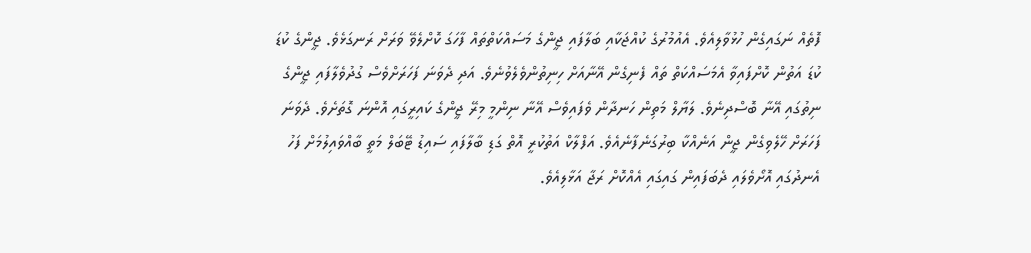ފޮތެއް ނަގައިގެން ހުޅުވާލިއެވެ. އެއުމުރުގެ ކުއްޖަކާއި ބަލާފައި ޖީންގެ މަސައްކަތްތައް ފާހަގަ ކޮށްލެވޭ ވަރަށް ރަނގަޅެވެ. ޖީންގެ ކުޑަ ކުޑަ އަތުން ކޮށްފައިވާ އެމަސައްކަތް ތައް ފެނިގެން އޭނާއަށް ހިނިތުންވެލެވުނެވެ. އަދި ދެވަނަ ފަހަރަށްވެސް ގުދުވެލާފައި ޖީންގެ ނިތުގައި އޭނާ ބޮސްދިނެވެ. ލަޔާލް މަތިން ހަނދާން ވެފައިވެސް އޭނާ ނިންމީ މިރޭ ޖީންގެ ކައިރީގައި އޮންނަ ގޮތަށެވެ. ދެވަނަ ފަހަރަށް ހޭލެވިގެން ޖީން އަނެއްކާ ބިރުގަނެފާނެއެވެ. އަފްލާކް އަތުކުރީ އޮތް ގަޑި ބާލާފައި ސައިޑު ޓޭބަލް މަތީ ބާއްވައިލުމަށް ފަހު އެނދުގައި އޮށޯވެލައި ދެބަފައިން ގައިގައި އެއްކޮށް ރަޖާ އަޅާލިއެވެ.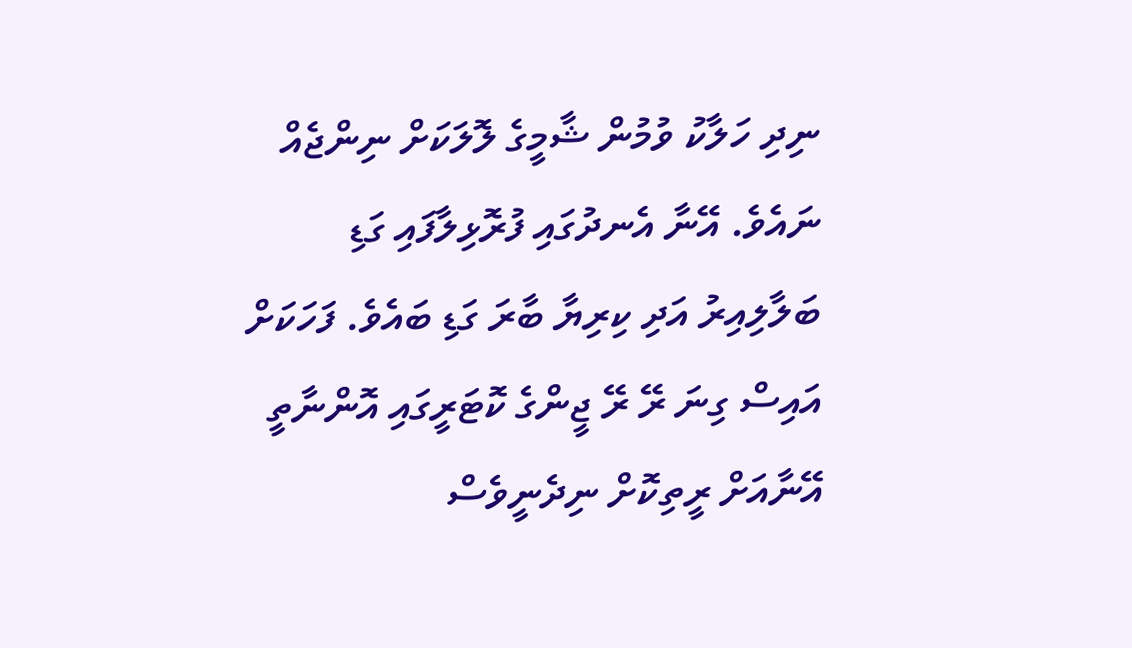ނިދި ހަލާކު ވުމުން ޝާމީގެ ލޮލަކަށް ނިންޖެއް ނައެވެ. އޭނާ އެނދުގައި ފުރޮޅިލާފައި ގަޑި ބަލާލިއިރު އަދި ކިރިޔާ ބާރަ ގަޑި ބައެވެ. ފަހަކަށް އައިސް ގިނަ ރޭ ރޭ ޖީންގެ ކޮޓަރީގައި އޮންނާތީ އޭނާއަށް ރީތިކޮށް ނިދެނީވެސް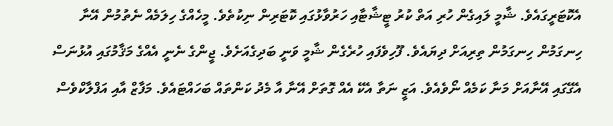އެކޮޓަރީގައެވެ. ޝާމީ ލައިގެން ހުރި އަތް ކުރު ޓީޝާޓާއި ހަރުވާޅުގައި ކޮޓަރިން ނިކުތެވެ. މީހެއްގެ ހިލަމެއް ނެތުމުން އޭނާ ހިނގަމުން ހިނގަމުން ތިރިއަށް ދިޔައެވެ. ފޫހިވެފައި ހުރެގެން ޝާމީ ވަނީ ބަދިގެއަށެވެ. ޖީންގެ ނެނީ އެއްގެ މަޤާމުގައި އުޅުނަސް އެގޭގައި އޭނާއަށް މަނާ ކަމެއް ނޯވެއެވެ. އަޒީ ނަތާ އެކޭ އެއް ގޮތަށް އޭނާ އާ މެދު ކަންތައް ބަހައްޓައެވެ. މަފާޒް އާއި އަފްލާކްވެސް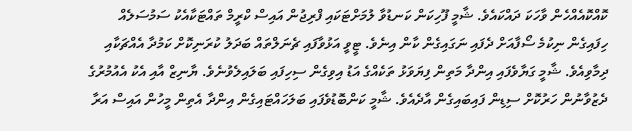ކޮއްކޮއެއްހެން ވާހަކަ ދައްކައެވެ. ޝާމީ ފޫހިކަން ކަނޑުވާ ލުމަށްޓަކައި ފްރިޖުން އައިސް ކްރީމް ތައްޓަކާއެކު ސަމުސަލެއް ހިފައިގެން ނިކުމެ ސޯފާއަށް ދެފައި ނަގައިގެން ކާން އިނެވެ. ޓީވީ އަޅުވާފައި ޗެނަލްތައް ބަދަލު ކުރަނިކޮށް ކަމުދާ އެއްޗަކާއި ދިމާވިއެވެ. ޝާމީ ގަޔާވެފައި އިންދާ މަތިން ފިޔަވަޅު ތަކެއްގެ އަޑު އިވިގެން ސިހިފައި ބަލައިލެވުނެވެ. ޔާނިޒް އާއި އެކު އެއުމުރުގެ ދެޒުވާނުން ހަރުކޮށް ސިޑިން ފައިބައިގެން އާދެއެވެ. ޝާމީ ކަންބޮޑުވެފައި ބަލަހައްޓައިގެން އިންދާ އެތިން މީހުން އައިސް އަރާ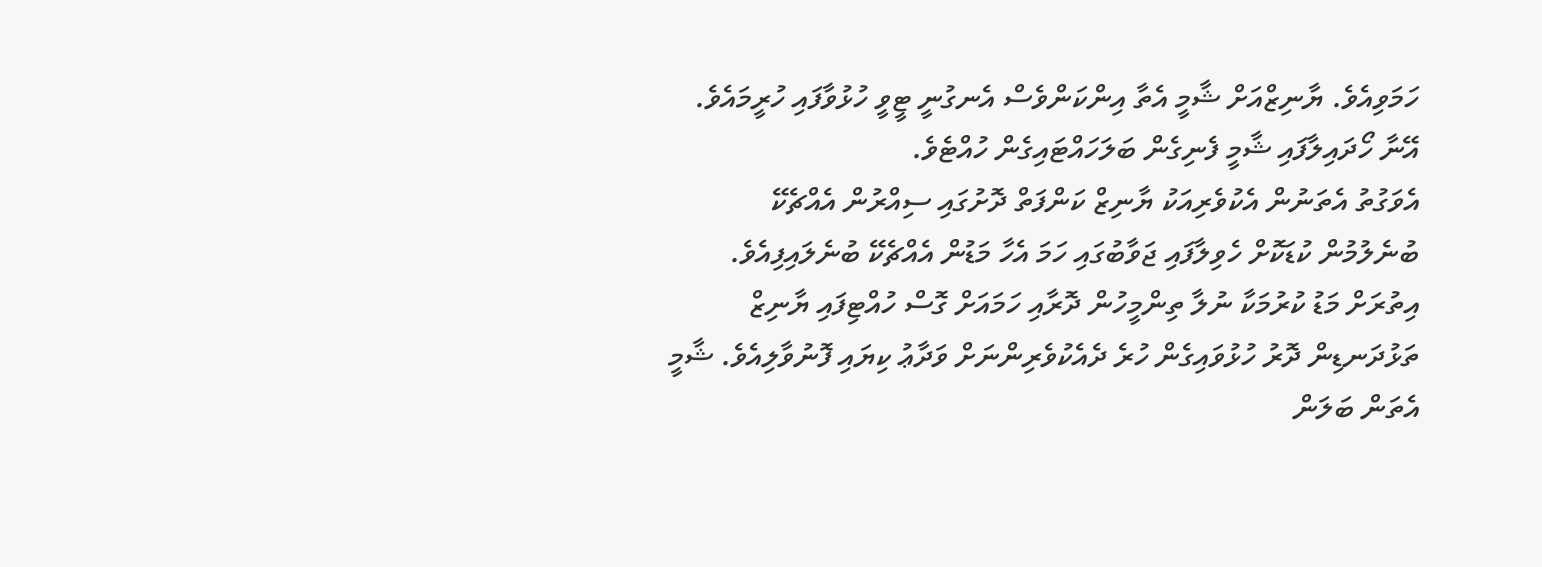ހަމަވިއެވެ. ޔާނިޒްއަށް ޝާމީ އެތާ އިންކަންވެސް އެނގުނީ ޓީވީ ހުޅުވާފައި ހުރީމައެވެ. އޭނާ ހޯދައިލާފައި ޝާމީ ފެނިގެން ބަލަހައްޓައިގެން ހުއްޓެވެ.
އެވަގުތު އެތަނުން އެކުވެރިއަކު ޔާނިޒް ކަންފަތް ދޮށުގައި ސިއްރުން އެއްޗެކޭ ބުނެލުމުން ކުޑަކޮށް ހެވިލާފައި ޖަވާބުގައި ހަމަ އެހާ މަޑުން އެއްޗެކޭ ބުނެލައިފިއެވެ. އިތުރަށް މަޑު ކުރުމަކާ ނުލާ ތިންމީހުން ދޮރާއި ހަމައަށް ގޮސް ހުއްޓިފައި ޔާނިޒް ތަޅުދަނޑިން ދޮރު ހުޅުވައިގެން ހުރެ ދެއެކުވެރިންނަށް ވަދާޢު ކިޔައި ފޮނުވާލިއެވެ. ޝާމީ އެތަން ބަލަން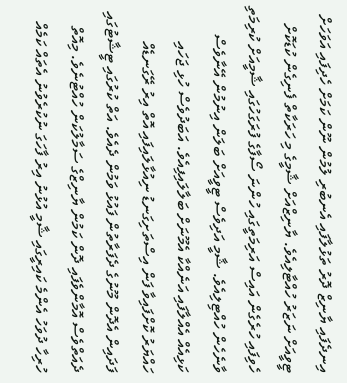އިނދެފައި ޔާނިޒް ދޮރު ތަޅުލާފައި އެނބުރި ލުމުން ނޫން ކަމަށް ހެދިފައި އަވަހަށް ޓީވީއަށް ނަޒަރު ހުއްޓާލިއެވެ. ޔާނިޒްއަށް ޝާމީގެ މި ހަރަކާތް ފެނިގެން ކުޑަކޮށް ހެވިފައި ހުރެގެން އައިސް އަރިމަތީގައި ހުންނަ ސޯފާގެ ފުރަގަހުގައި ޝާމީއަށް ކުރިމަތި ވާނެހެން ހުއްޓިލިއެވެ. ޝާމީ އަދިވެސް ޓީވީއަށް ބަލަން އިނުމުން އޭނާވެސް ކަޅިއެއް އެއްލާފައި އަނެއްކާ އެމޫނަށް ބަލާލައިފިއެވެ. އަބަދުވެސް ހުޅި ޖަހައި ހައްޔަރު ކޮށްފައިވާ ފަން އިސްތަށިގަނޑު ނިއުޅާލައިފައި އޮތް އިރު ރޭގަނޑެއް ފަދައިން އެދޮން މޫނުގެ ދެފަރާތުން ފައުޅު ވަމުން ދެއެވެ. އަތް ކުރުގައި ޓީޝާޓުގައި ދެއަތްވެސް އޮމާންވެފައި ދޮން ކަމުން ޔާނިޒްގެ ސަމާލުކަން ހުއްޓުނެވެ. މިއޮތް ހުރިހާ ދުވަހު އެންމެ ކައިރީގައި ޝާމީ އުޅުނު އިރު ފާހަގަ ނުކުރެވުނު އެތައް ކަމެއް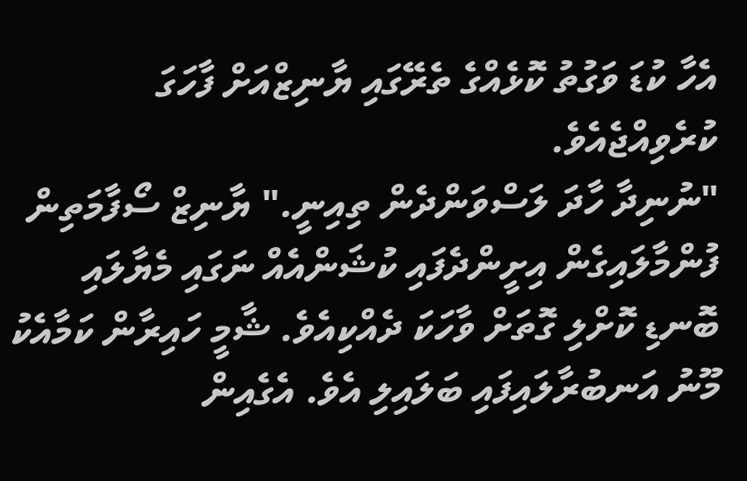އެހާ ކުޑަ ވަގުތު ކޮޅެއްގެ ތެރޭގައި ޔާނިޒްއަށް ފާހަގަ ކުރެވިއްޖެއެވެ.
"ނުނިދާ ހާދަ ލަސްވަންދެން ތިއިނީ." ޔާނިޒް ސޯފާމަތިން ފުންމާލައިގެން އިށީންދެފައި ކުޝަންއެއް ނަގައި މެޔާލައި ބޮނޑި ކޮށްލި ގޮތަށް ވާހަކަ ދެއްކިއެވެ. ޝާމީ ހައިރާން ކަމާއެކު މޫނު އަނބުރާލައިފައި ބަލައިލި އެވެ. އެގެއިން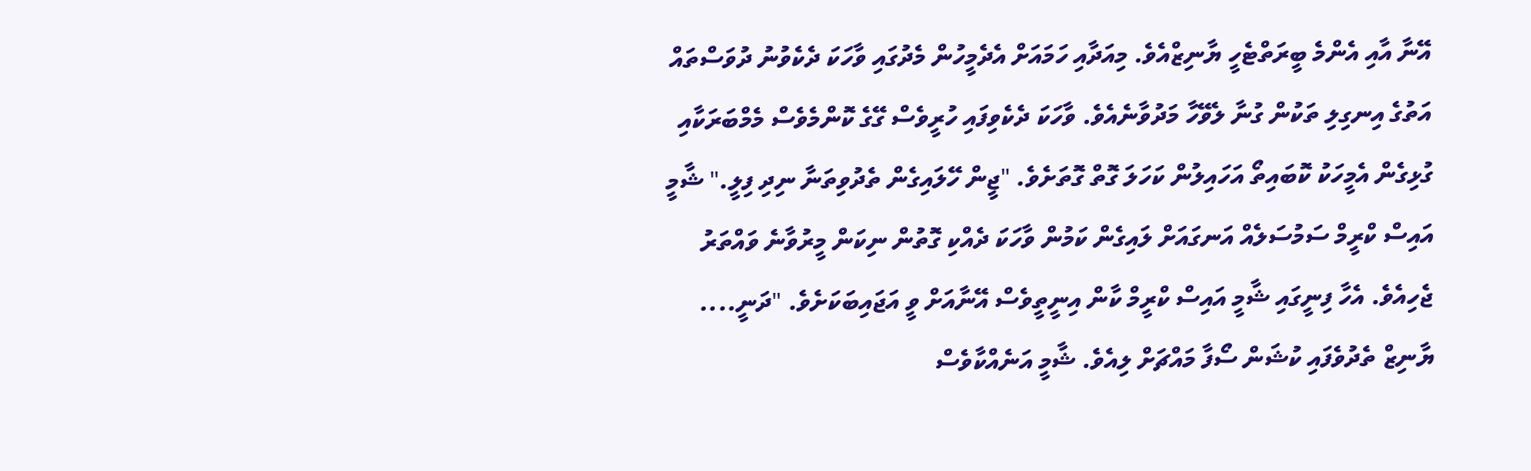އޭނާ އާއި އެންމެ ބީރަތްޓެހީ ޔާނިޒްއެވެ. މިއަދާއި ހަމައަށް އެދެމީހުން މެދުގައި ވާހަކަ ދެކެވުނު ދުވަސްތައް އަތުގެ އިނގިލި ތަކުން ގުނާ ލެވޭހާ މަދުވާނެއެވެ. ވާހަކަ ދެކެވިފައި ހުރީވެސް ގޭގެ ކޮންމެވެސް މެމްބަރަކާއި ގުޅިގެން އެމީހަކު ކޮބައިތޯ އަހައިލުން ކަހަލަ ގޮތް ގޮތަށެވެ. "ޖީން ހޭލައިގެން ތެދުވިތަނާ ނިދި ފިލީ." ޝާމީ އައިސް ކްރީމް ސަމުސަލެއް އަނގައަށް ލައިގެން ކަމުން ވާހަކަ ދެއްކި ގޮތުން ނިކަން މީރުވާނެ ވައްތަރު ޖެހިއެވެ. އެހާ ފިނީގައި ޝާމީ އައިސް ކްރީމް ކާން އިނީތީވެސް އޭނާއަށް ވީ އަޖައިބަކަށެވެ. "ދަނީ.... ޔާނިޒް ތެދުވެފައި ކުޝަން ސޯފާ މައްޗަށް ލިއެވެ. ޝާމީ އަނެއްކާވެސް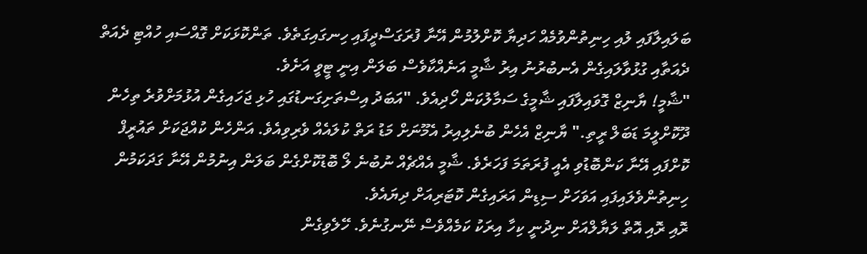ބަލައިލާފައި ލުއި ހިނިތުންވުމެއް ހަދިޔާ ކޮށްލުމުން އޭނާ ފުރަގަސްދީފައި ހިނގައިގަތެވެ. ތަންކޮޅަކަށް ގޮއްސައި ހުއްޓި ދެއަތް ދެއަތާއި ގުޅުވާލައިގެން އެނބުރުނު އިރު ޝާމީ އަނެއްކާވެސް ބަލަން އިނީ ޓީވީ އަށެވެ.
"ޝާމީ! ޔާނިޒް ގޮވައިލާފައި ޝާމީގެ ސަމާލުކަން ހޯދިއެވެ. "އަބަދު އިސްތަށިގަނޑުގައި ހުޅި ޖަހައިގެން އުޅުމަށްވުރެ ތިހެން ދޫކޮށްލީމަ ޑަބަލް ރީތި." ޔާނިޒް އެހެން ބުނެލިއިރު އެމޫނަށް މަޑު ރަތް ކުލައެއް ވެރިވިއެވެ. އަންހެން ކުއްޖަކަށް ތައުރީފް ކޮށްފައި އޭނާ ކަންބޮޑުވި އެއީ ފުރަތަމަ ފަހަރެވެ. ޝާމީ އެއްޗެއް ނުބުނެ ލޯ ބޮޑުކޮށްގެން ބަލަން އިނުމުން އޭނާ ގަދަކަމުން ހިނިތުންވެލައިފައި އަވަހަށް ސިޑިން އަރައިގެން ކޮޓަރިއަށް ދިޔައެވެ.
ރޮއި ރޮއި އޮތް ލަޔާލްއަށް ނިދުނީ ކިހާ އިރަކު ކަމެއްވެސް ނޭނގުނެވެ. ހޭލެވިގެން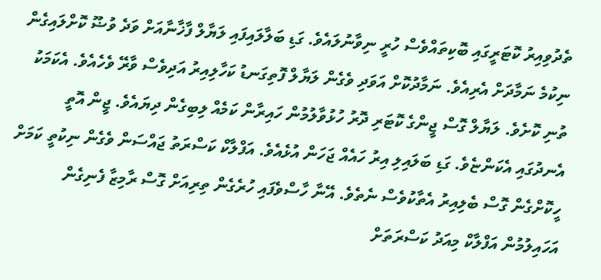ތެދުވިއިރު ކޮޓަރީގައި ބޮކިތައްވެސް ހުރީ ނިވާނުލައެވެ. ގަޑި ބަލާލައިފައި ލަޔާލް ފާޚާނާއަށް ވަދެ ވުޟޫ ކޮށްލައިގެން ނިކުމެ ނަމާދަށް އެރިއެވެ. ނަމާދުކޮށް އަވަދި ވެގެން ލަޔާލް ފޮތިގަނޑު ކަހާލިއިރު އަދިވެސް ވާރޭ ވެހެއެވެ. އެކަމަކު ތުނި ކޮށެވެ. ލަޔާލް ގޮސް ޖީންގެ ކޮޓަރި ދޮރު ހުޅުވާލުމުން ހައިރާން ކަމެއް ލިބިގެން ދިޔައެވެ. ޖީން އޮތީ އެނދުގައި އެކަންޏެވެ. ގަޑި ބަލައިލި އިރު ހައެއް ޖަހަން އުޅެއެވެ. އަފްލާކް ކަސްރަތު ޖައްސަން ވެގެން ނިކުތީ ކަމަށް ހީކޮށްގެން ގޮސް ބެލިއިރު އެތާކުވެސް ނެތެވެ. އޭނާ ހާސްވެފައި ހުރެގެން ތިރިއަށް ގޮސް ރާމިޒާ ފެނިގެން އަހައިލުމުން އަފްލާކް މިއަދު ކަސްރަތަށް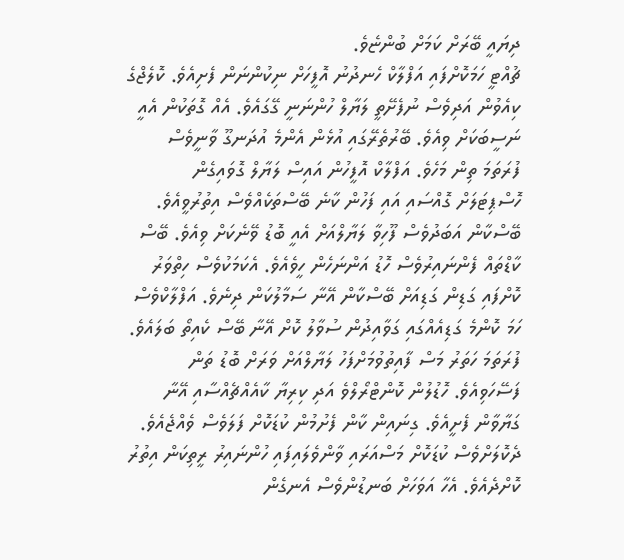ދިޔައީ ބޭރަށް ކަމަށް ބުންޏެވެ.
ޗުއްޓީ ހަމަކޮށްފައި އަފްލާކް ހެނދުނު އޮފީހަށް ނިކުންނަން ފެށިއެވެ. ކޮލެޖްގެ ކިއެވުން އަދިވެސް ނުފެށޭތީ ލަޔާލް ހުންނަނީ ގޭގައެވެ. އެއް ގޮތަކުން އެއީ ނަސީބަކަށް ވިއެވެ. ބޭރުތެރޭގައި އުޅެން އެންމެ އުދަނގޫ ވާނީވެސް ފުރަތަމަ ތިން މަހެވެ. އަފްލާކް އޮފީހުން އައިސް ލަޔާލް ގޮވައިގެން ހޮސްޕިޓަލަށް ގޮއްސައި އައި ފަހުން ކާނެ ބޭސްތަކެއްވެސް އިތުރުވީއެވެ. ބޭސްކާން އަބަދުވެސް ފޫހިވާ ލަޔާލްއަށް އެއީ ބޮޑު ވޭނެކަށް ވިއެވެ. ބޭސް ކާޑްތައް ފެންނައިރުވެސް ހޮޑު އަންނަހެން ހީވެއެވެ. އެކަމަކުވެސް ހިތްވަރު ކޮށްފައި ގަޑިން ގަޑިއަށް ބޭސްކާން އޭނާ ސަމާލުކަން ދިނެވެ. އަފްލާކްވެސް ހަމަ ކޮންމެ ގަޑިއެއްގައި ގަވާއިދުން ސުވާލު ކޮށް އޭނާ ބޭސް ކެއިތޯ ބަލައެވެ.
ފުރަތަމަ ހަތަރު މަސް ފާއިތުވުމަށްފަހު ލަޔާލްއަށް ވަރަށް ބޮޑު ތަން ފަސޭހަވިއެވެ. ހޮޑުލުން ކޮންޓްރޯލްވެ އަދި ކިރިޔާ ކާއެއްޗެއްސާއި އޭނާ ގަޔާވާން ފެށީއެވެ. ގިނައިން ކާން ފެށުމުން ކުޑަކޮށް ފަލަވެސް ވެއްޖެއެވެ. ދެކޮލަށްވެސް ކުޑަކޮށް މަސްއަރައި ވާންވެލައިފައި ހުންނައިރު ރީތިކަން އިތުރު ކޮށްދެއެވެ. އެހާ އަވަހަށް ބަނޑުންވެސް އެނގެން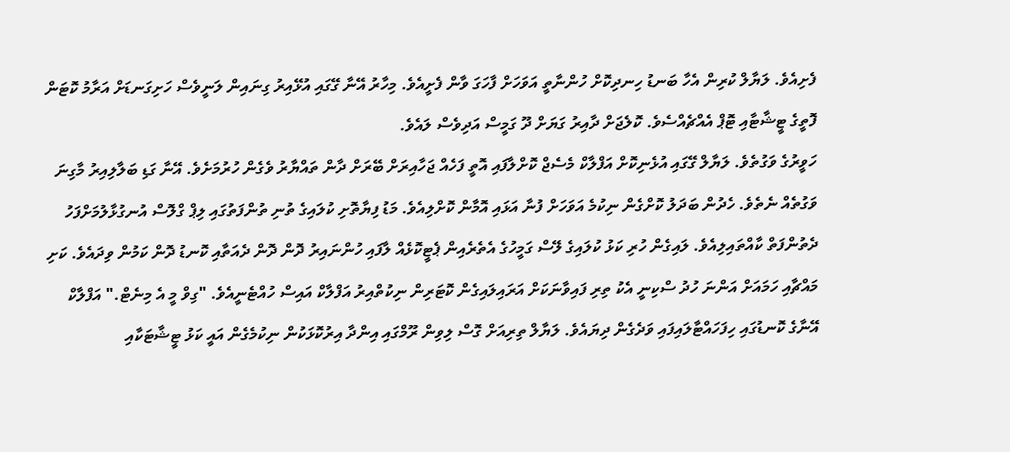ފެށިއެވެ. ލަޔާލް ކުރިން އެހާ ބަނޑު ހިނދިކޮށް ހުންނާތީ އަވަހަށް ފާހަގަ ވާން ފެށީއެވެ. މިހާރު އޭނާ ގޭގައި އުޅޭއިރު ގިނައިން ލަނީވެސް ހަށިގަނޑަށް އަރާމު ކޮޓަން ފޮތީގެ ޓީޝާޓާއި ޓޮޕް އެއްޗެއްސެވެ. ކޮލެޖަށް ދާއިރު ގަޔަށް ދޫ ގަމީސް އަދިވެސް ލައެވެ.
ހަވީރުގެ ވަގުތެވެ. ލަޔާލް ގޭގައި އުޅެނިކޮށް އަފްލާކް މެސެޖް ކޮށްލާފައި އޮތީ ފަހެއް ޖަހާއިރަށް ބޭރަށް ދާން ތައްޔާރު ވެގެން ހުރުމަށެވެ. އޭނާ ގަޑި ބަލާލިއިރު މާގިނަ ވަގުތެއް ނެތެވެ. ހެދުން ބަދަލު ކޮށްގެން ނިކުމެ އަވަހަށް ފުނާ އަޅައި އޮމާން ކޮށްލިއެވެ. މަޑު ފިޔާތޮށި ކުލައިގެ ތުނި ތުންފަތުގައި ލިޕް ގްލޮސް އުނގުޅާލުމަށްފަހު ދެތުންފަތް ކާއްތައިލިއެވެ. ލައިގެން ހުރި ކަޅު ކުލައިގެ ލޭސް ގަމީހުގެ އެތެރެއިން ޕެޓީކޮޅެއް ލާފައި ހުންނައިރު ދޮން ދޮން ދެއަތާއި ކޮނޑު ދޮން ކަމުން ވިދައެވެ. ކަށި މައްޗާއި ހަމައަށް އަންނަ ހުދު ސްކިނީ އެކު ތިރި ފައިވާނަކަށް އަރައިލައިގެން ކޮޓަރިން ނިކުތްއިރު އަފްލާކް އައިސް ހުއްޓެނީއެވެ. "ގިވް މީ އެ މިނެޓް." އަފްލާކް އޭނާގެ ކޮނޑުގައި ހިފަހައްޓާލައިފައި ވަދެގެން ދިޔައެވެ. ލަޔާލް ތިރިއަށް ގޮސް ލިވިން ރޫމްގައި އިންދާ އިރުކޮޅަކުން ނިކުމެގެން އައީ ކަޅު ޓީޝާޓަކާއި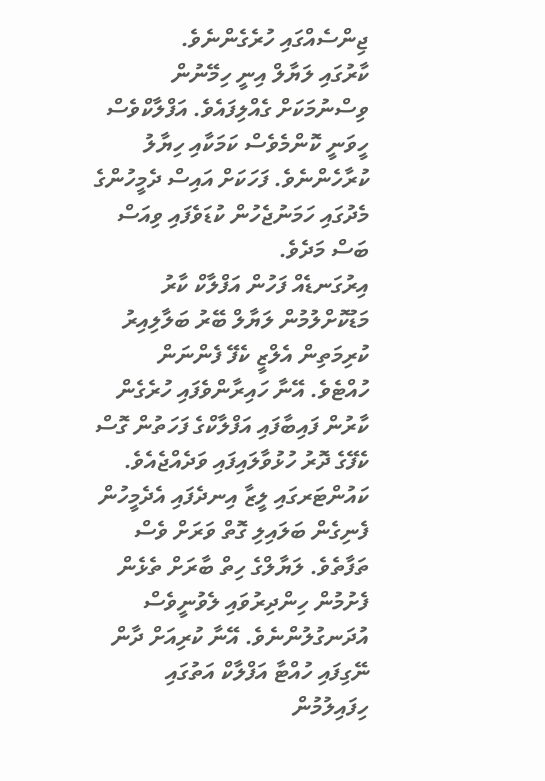ޖިންސެއްގައި ހުރެގެންނެވެ.
ކާރުގައި ލަޔާލް އިނީ ހިމޭނުން ވިސްނުމަކަށް ގެއްލިފައެވެ. އަފްލާކްވެސް ހީވަނީ ކޮންމެވެސް ކަމަކާއި ހިޔާލު ކުރާހެންނެވެ. ފަހަކަށް އައިސް ދެމީހުންގެ މެދުގައި ހަމަނުޖެހުން ކުޑަވެފައި ވިއަސް ބަސް މަދެވެ.
އިރުގަނޑެއް ފަހުން އަފްލާކް ކާރު މަޑުކޮށްލުމުން ލަޔާލް ބޭރު ބަލާލިއިރު ކުރިމަތިން އެލްޒީ ކެފޭ ފެންނަން ހުއްޓެވެ. އޭނާ ހައިރާންވެފައި ހުރެގެން ކާރުން ފައިބާފައި އަފްލާކްގެ ފަހަތުން ގޮސް ކެފޭގެ ދޮރު ހުޅުވާލައިފައި ވަދެއްޖެއެވެ. ކައުންޓަރގައި ލީޒާ އިނދެފައި އެދެމީހުން ފެނިގެން ބަލައިލި ގޮތް ވަރަށް ވެސް ތަފާތެވެ. ލަޔާލްގެ ހިތް ބާރަށް ތެޅެން ފެށުމުން ހިންދިރުވައި ލެވުނީވެސް އުދަނގުލުންނެވެ. އޭނާ ކުރިއަށް ދާން ނޭގިފައި ހުއްޓާ އަފްލާކް އަތުގައި ހިފައިލުމުން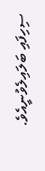ސިހިފައި ބަލައިލެވުނީއެވެ.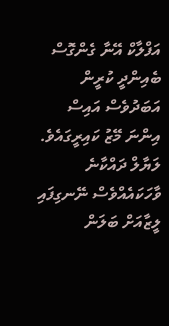އަފްލާކް އޭނާ ގެންގޮސް ބެއިންދީ ކުރީން އަބަދުވެސް އައިސް އިންނަ މޭޒު ކައިރީގައެވެ. ލަޔާލް ދައްކާނެ ވާހަކައެއްވެސް ނޭނގިފައި ލީޒާއަށް ބަލަން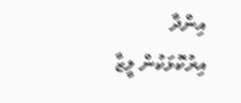އިންދާ އިރުކޮޅަކުން ލީޒާ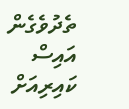ތެދުވެގެން އައިސް ކައިރިއަށް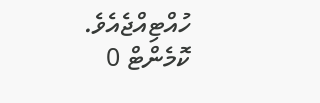ހުއްޓިއްޖެއެވެ.
ކޮމެންޓް 0